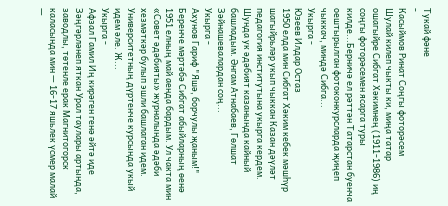Тукай фәне
-
Касыймов Ринат Соңгы фоторәсем
Шулай килеп чыкты ки, миңа татар ошагыйре Сибгат Хәкимнең (1911-1986) иң соңгы фоторәсемен ясарга туры килде...Берничә ел рәттән Татарстан буенча оештырылган фотоконкурсларда җиңеп чыккач, миндә Сибга...
Укырга -
Юзеев Илдар Остаз
1950 елда мин Сибгат Хәким кебек мәшһүр шагыйрьләр укып чыккан Казан дәүләт педагогия институтына укырга кердем. Шунда ук әдәбият казанында кайный башладым. Әнгам Атнабаев, Гөлшат Зәйнашевалардан соң...
Укырга -
Ахунов Гариф "Яшә, борчулы җаным!"
Беренче мәртәбә Сибгат абыйларның өенә 1951 елның май аенда бардым. Ул чакта мин «Совет әдәбияты» журналында әдәби хезмәткәр булып эшли башлаган идем. Университетның дүртенче курсында укый идем әле. Ж...
Укырга -
Афзал Гамил Иң кирәген генә әйтә иде
Зәңгәрләнеп яткан Урал таулары артында, заводлы, төтенле ерак Магнитогорск каласында мин — 16-17 яшьлек үсмер малай —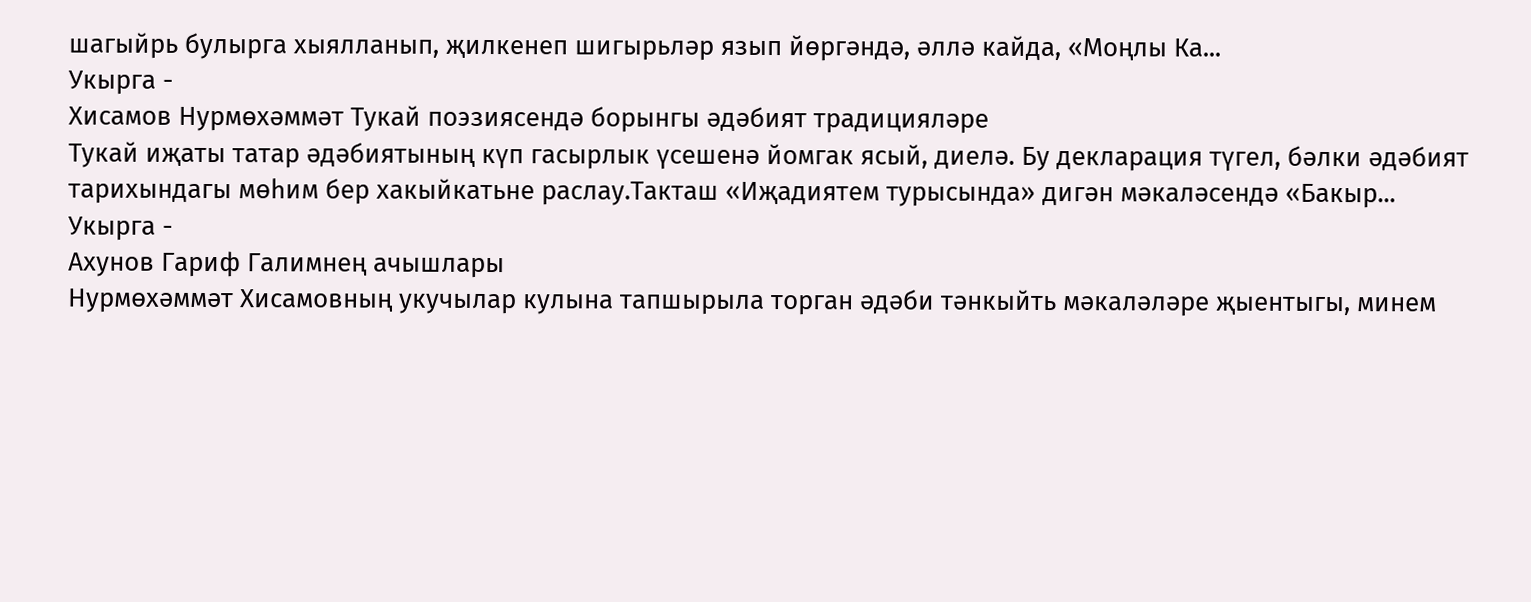шагыйрь булырга хыялланып, җилкенеп шигырьләр язып йөргәндә, әллә кайда, «Моңлы Ка...
Укырга -
Хисамов Нурмөхәммәт Тукай поэзиясендә борынгы әдәбият традицияләре
Тукай иҗаты татар әдәбиятының күп гасырлык үсешенә йомгак ясый, диелә. Бу декларация түгел, бәлки әдәбият тарихындагы мөһим бер хакыйкатьне раслау.Такташ «Иҗадиятем турысында» дигән мәкаләсендә «Бакыр...
Укырга -
Ахунов Гариф Галимнең ачышлары
Нурмөхәммәт Хисамовның укучылар кулына тапшырыла торган әдәби тәнкыйть мәкаләләре җыентыгы, минем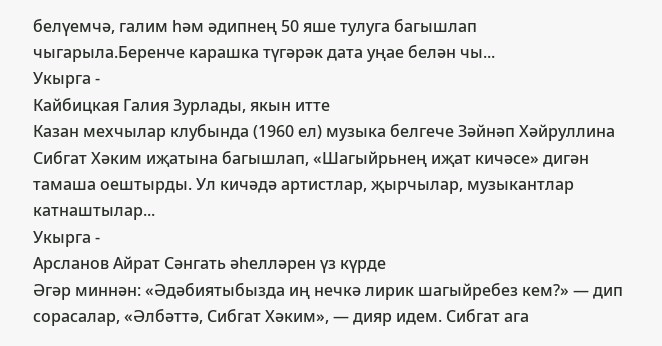белүемчә, галим һәм әдипнең 50 яше тулуга багышлап чыгарыла.Беренче карашка түгәрәк дата уңае белән чы...
Укырга -
Кайбицкая Галия Зурлады, якын итте
Казан мехчылар клубында (1960 ел) музыка белгече Зәйнәп Хәйруллина Сибгат Хәким иҗатына багышлап, «Шагыйрьнең иҗат кичәсе» дигән тамаша оештырды. Ул кичәдә артистлар, җырчылар, музыкантлар катнаштылар...
Укырга -
Арсланов Айрат Сәнгать әһелләрен үз күрде
Әгәр миннән: «Әдәбиятыбызда иң нечкә лирик шагыйребез кем?» — дип сорасалар, «Әлбәттә, Сибгат Хәким», — дияр идем. Сибгат ага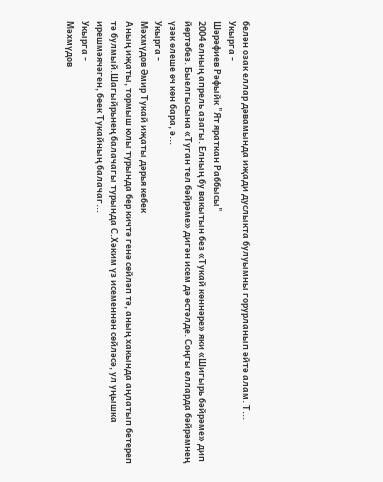белән озак еллар дәвамында иҗади дуслыкта булуымны горурланып әйтә алам. Т...
Укырга -
Шәрәфиев Рәфыйк "Ят яраткан Раббысы"
2004 елның апрель азагы. Елның бу вакытын без «Тукай көннәре» яки «Шигырь бәйрәме» дип йөртәбез. Быелгысына «Туган тел бәйрәме» дигән исем дә өстәлде. Соңгы елларда бәйрәмнең үзәк өлеше өч көн бара, ә...
Укырга -
Мәхмүдов Әмир Тукай иҗаты дәрья кебек
Аның иҗаты, тормыш юлы турында бер кичтә генә сөйләп тә, аның хакында аңлатып бетереп тә булмый.Шагыйрьнең балачагы турында С.Хәким үз исеменнән сөйләсә, ул уңышка ирешмәячәген, бөек Тукайның балачаг...
Укырга -
Мәхмүдов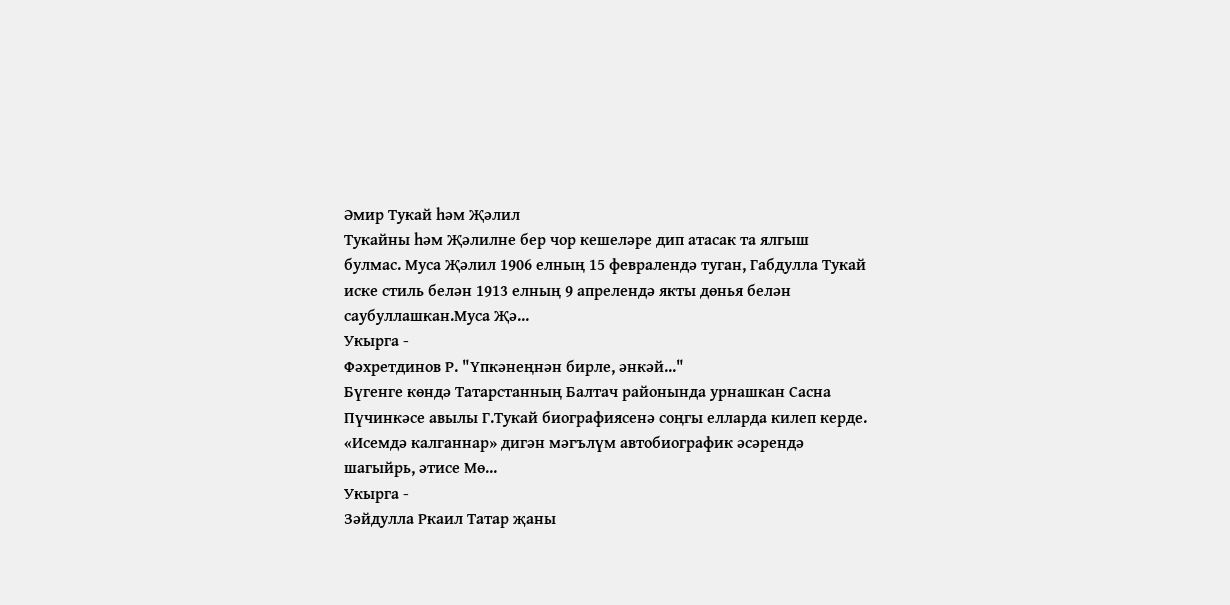Әмир Тукай һәм Җәлил
Тукайны һәм Җәлилне бер чор кешеләре дип атасак та ялгыш булмас. Муса Җәлил 1906 елның 15 февралендә туган, Габдулла Тукай иске стиль белән 1913 елның 9 апрелендә якты дөнья белән саубуллашкан.Муса Җә...
Укырга -
Фәхретдинов Р. "Үпкәнеңнән бирле, әнкәй..."
Бүгенге көндә Татарстанның Балтач районында урнашкан Сасна Пүчинкәсе авылы Г.Тукай биографиясенә соңгы елларда килеп керде. «Исемдә калганнар» дигән мәгълүм автобиографик әсәрендә шагыйрь, әтисе Мө...
Укырга -
Зәйдулла Ркаил Татар җаны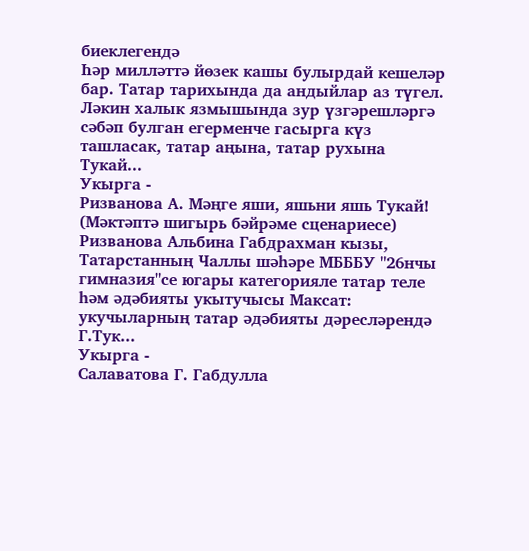биеклегендә
Һәр милләттә йөзек кашы булырдай кешеләр бар. Татар тарихында да андыйлар аз түгел. Ләкин халык язмышында зур үзгәрешләргә сәбәп булган егерменче гасырга күз ташласак, татар аңына, татар рухына Тукай...
Укырга -
Ризванова А. Мәңге яши, яшьни яшь Тукай! (Мәктәптә шигырь бәйрәме сценариесе)
Ризванова Альбина Габдрахман кызы, Татарстанның Чаллы шәһәре МБББУ "26нчы гимназия"се югары категорияле татар теле һәм әдәбияты укытучысы Максат: укучыларның татар әдәбияты дәресләрендә Г.Тук...
Укырга -
Салаватова Г. Габдулла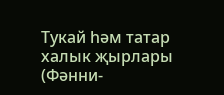Тукай һәм татар халык җырлары (Фәнни-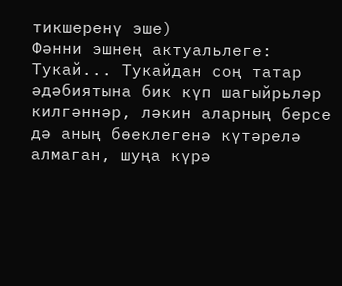тикшеренү эше)
Фәнни эшнең актуальлеге: Тукай... Тукайдан соң татар әдәбиятына бик күп шагыйрьләр килгәннәр, ләкин аларның берсе дә аның бөеклегенә күтәрелә алмаган, шуңа күрә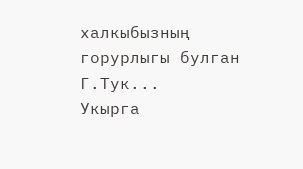халкыбызның горурлыгы булган Г.Тук...
Укырга